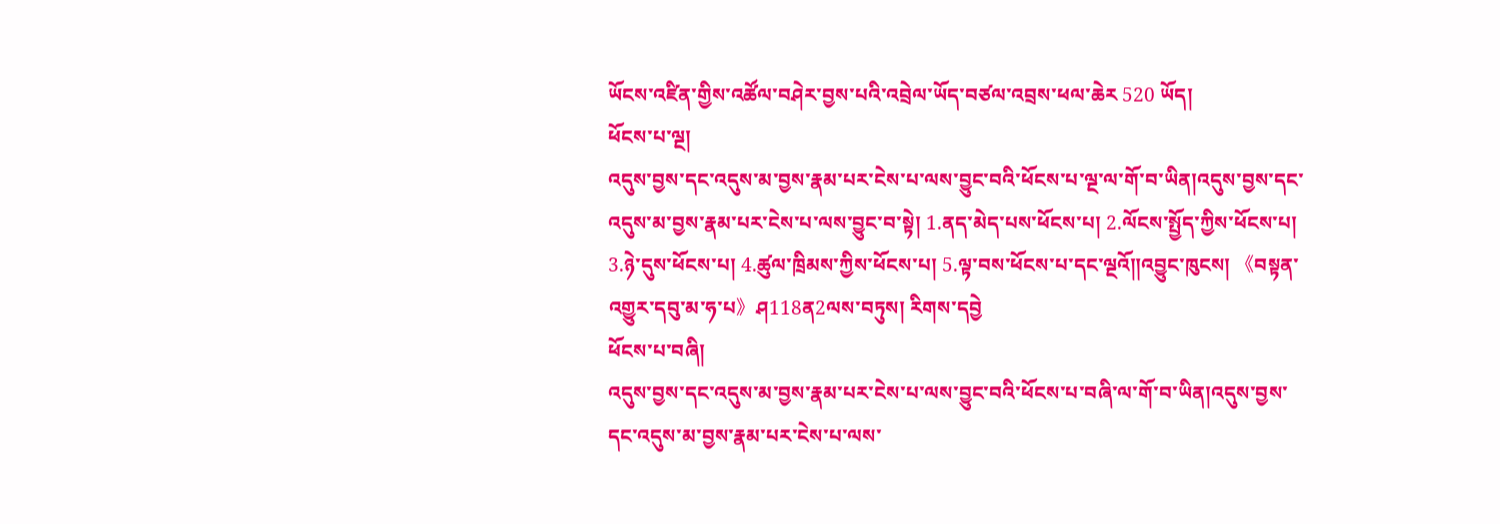ཡོངས་འཛིན་གྱིས་འཚོལ་བཤེར་བྱས་པའི་འབྲེལ་ཡོད་བཙལ་འབྲས་ཕལ་ཆེར 520 ཡོད།
ཕོངས་པ་ལྔ།
འདུས་བྱས་དང་འདུས་མ་བྱས་རྣམ་པར་ངེས་པ་ལས་བྱུང་བའི་ཕོངས་པ་ལྔ་ལ་གོ་བ་ཡིན།འདུས་བྱས་དང་འདུས་མ་བྱས་རྣམ་པར་ངེས་པ་ལས་བྱུང་བ་སྟེ། 1.ནད་མེད་པས་ཕོངས་པ། 2.ལོངས་སྤྱོད་ཀྱིས་ཕོངས་པ། 3.ཉེ་དུས་ཕོངས་པ། 4.ཚུལ་ཁྲིམས་ཀྱིས་ཕོངས་པ། 5.ལྟ་བས་ཕོངས་པ་དང་ལྔའོ༎འབྱུང་ཁུངས། 《བསྟན་འགྱུར་དབུ་མ་ཧ་པ》ཤ118ན2ལས་བཏུས། རིགས་དབྱེ
ཕོངས་པ་བཞི།
འདུས་བྱས་དང་འདུས་མ་བྱས་རྣམ་པར་ངེས་པ་ལས་བྱུང་བའི་ཕོངས་པ་བཞི་ལ་གོ་བ་ཡིན།འདུས་བྱས་དང་འདུས་མ་བྱས་རྣམ་པར་ངེས་པ་ལས་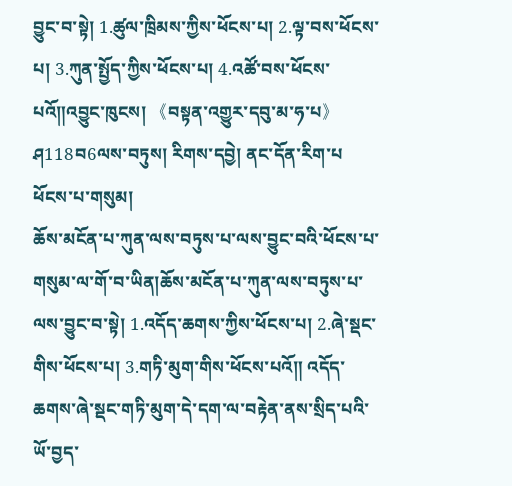བྱུང་བ་སྟེ། 1.ཚུལ་ཁྲིམས་ཀྱིས་ཕོངས་པ། 2.ལྟ་བས་ཕོངས་པ། 3.ཀུན་སྤྱོད་ཀྱིས་ཕོངས་པ། 4.འཚོ་བས་ཕོངས་པའོ༎འབྱུང་ཁུངས། 《བསྟན་འགྱུར་དབུ་མ་ཧ་པ》ཤ118བ6ལས་བཏུས། རིགས་དབྱེ། ནང་དོན་རིག་པ
ཕོངས་པ་གསུམ།
ཆོས་མངོན་པ་ཀུན་ལས་བཏུས་པ་ལས་བྱུང་བའི་ཕོངས་པ་གསུམ་ལ་གོ་བ་ཡིན།ཆོས་མངོན་པ་ཀུན་ལས་བཏུས་པ་ལས་བྱུང་བ་སྟེ། 1.འདོད་ཆགས་ཀྱིས་ཕོངས་པ། 2.ཞེ་སྡང་གིས་ཕོངས་པ། 3.གཏི་མུག་གིས་ཕོངས་པའོ༎ འདོད་ཆགས་ཞེ་སྡང་གཏི་མུག་དེ་དག་ལ་བརྟེན་ནས་སྲིད་པའི་ཡོ་བྱད་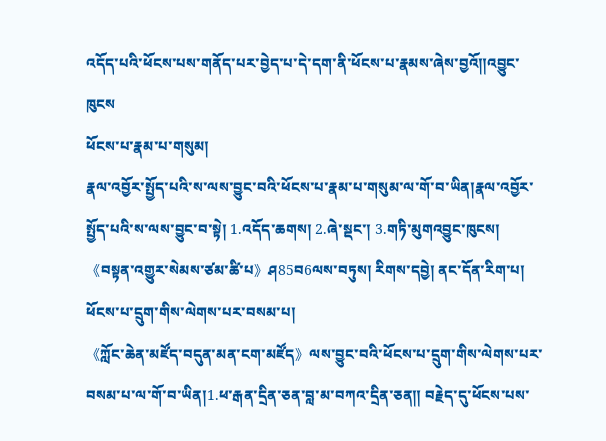འདོད་པའི་ཕོངས་པས་གནོད་པར་བྱེད་པ་དེ་དག་ནི་ཕོངས་པ་རྣམས་ཞེས་བྱའོ༎འབྱུང་ཁུངས
ཕོངས་པ་རྣམ་པ་གསུམ།
རྣལ་འབྱོར་སྤྱོད་པའི་ས་ལས་བྱུང་བའི་ཕོངས་པ་རྣམ་པ་གསུམ་ལ་གོ་བ་ཡིན།རྣལ་འབྱོར་སྤྱོད་པའི་ས་ལས་བྱུང་བ་སྟེ། 1.འདོད་ཆགས། 2.ཞེ་སྡང་། 3.གཏི་མུགའབྱུང་ཁུངས། 《བསྟན་འགྱུར་སེམས་ཙམ་ཚི་པ》ཤ85བ6ལས་བཏུས། རིགས་དབྱེ། ནང་དོན་རིག་པ།
ཕོངས་པ་དྲུག་གིས་ལེགས་པར་བསམ་པ།
《ཀློང་ཆེན་མཛོད་བདུན་མན་ངག་མཛོད》ལས་བྱུང་བའི་ཕོངས་པ་དྲུག་གིས་ལེགས་པར་བསམ་པ་ལ་གོ་བ་ཡིན།1.ཕ་རྒན་དྲིན་ཅན་བླ་མ་བཀའ་དྲིན་ཅན༎ བརྗེད་དུ་ཕོངས་པས་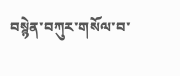བསྙེན་བཀུར་གསོལ་བ་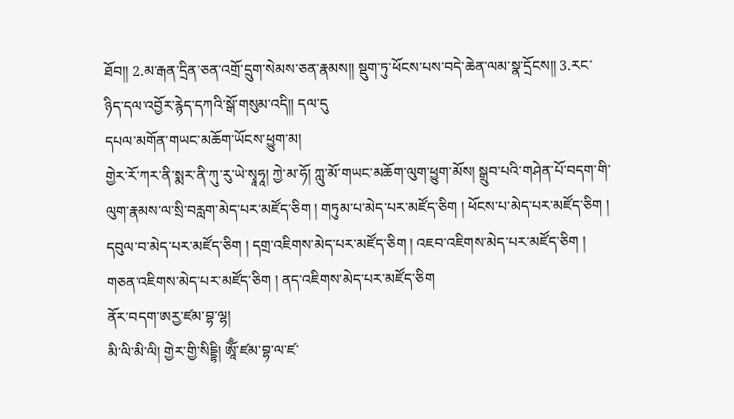ཐོབ༎ 2.མ་རྒན་དྲིན་ཅན་འགྲོ་དྲུག་སེམས་ཅན་རྣམས༎ སྡུག་ཏུ་ཕོངས་པས་བདེ་ཆེན་ལམ་སྣ་དྲོངས༎ 3.རང་ཉིད་དལ་འབྱོར་རྙེད་དཀའི་སྒོ་གསུམ་འདི༎ དལ་དུ
དཔལ་མགོན་གཡང་མཆོག་ཡོངས་ཕྱུག་མ།
གྱེར་རོ་ཀར་ནི་སྨར་ནི་ཀུ་རུ་ཡེ་སྭཱཧཱ། ཀྱེ་མ་ཧོ། ཀླུ་མོ་གཡང་མཆོག་ལུག་ཕྱུག་མོས། སྒྲུབ་པའི་གཤེན་པོ་བདག་གི་ལུག་རྣམས་ལ་སྲི་བརླག་མེད་པར་མཛོད་ཅིག ། གཏུམ་པ་མེད་པར་མཛོད་ཅིག ། ཕོངས་པ་མེད་པར་མཛོད་ཅིག ། དབུལ་བ་མེད་པར་མཛོད་ཅིག ། དགྲ་འཇིགས་མེད་པར་མཛོད་ཅིག ། འཇབ་འཇིགས་མེད་པར་མཛོད་ཅིག ། གཅན་འཇིགས་མེད་པར་མཛོད་ཅིག ། ནད་འཇིགས་མེད་པར་མཛོད་ཅིག
ནོར་བདག་ཨརྱ་ཛམ་བྷ་ལྷ།
མི་ལི་མི་ལི། གྱེར་གྱི་སིདྡྷི། ཨཱོྃ་ཛམ་བྷ་ལ་ཛ་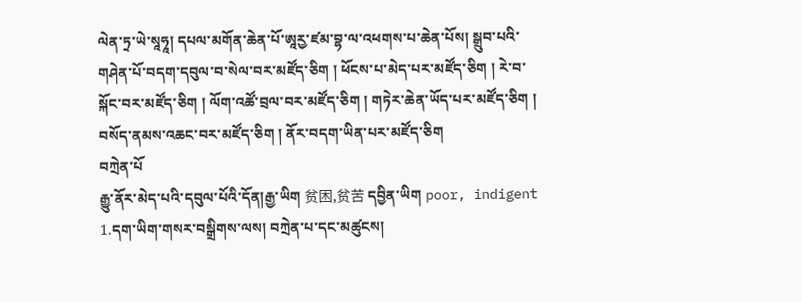ལེན་ཏྲ་ཡེ་སཱཧཱ། དཔལ་མགོན་ཆེན་པོ་ཨཱརྱ་ཛམ་བྷ་ལ་འཕགས་པ་ཆེན་པོས། སྒྲུབ་པའི་གཤེན་པོ་བདག་དབུལ་བ་སེལ་བར་མཛོད་ཅིག ། ཕོངས་པ་མེད་པར་མཛོད་ཅིག ། རེ་བ་སྐོང་བར་མཛོད་ཅིག ། ལོག་འཚོ་བྲལ་བར་མཛོད་ཅིག ། གཏེར་ཆེན་ཡོད་པར་མཛོད་ཅིག ། བསོད་ནམས་འཆང་བར་མཛོད་ཅིག ། ནོར་བདག་ཡིན་པར་མཛོད་ཅིག
བཀྲེན་པོ
རྒྱུ་ནོར་མེད་པའི་དབུལ་པོའི་དོན།རྒྱ་ཡིག 贫困,贫苦 དབྱིན་ཡིག poor, indigent 1.དག་ཡིག་གསར་བསྒྲིགས་ལས། བཀྲེན་པ་དང་མཚུངས།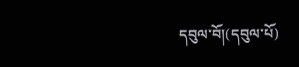དབུལ་བོ།(དབུལ་པོ)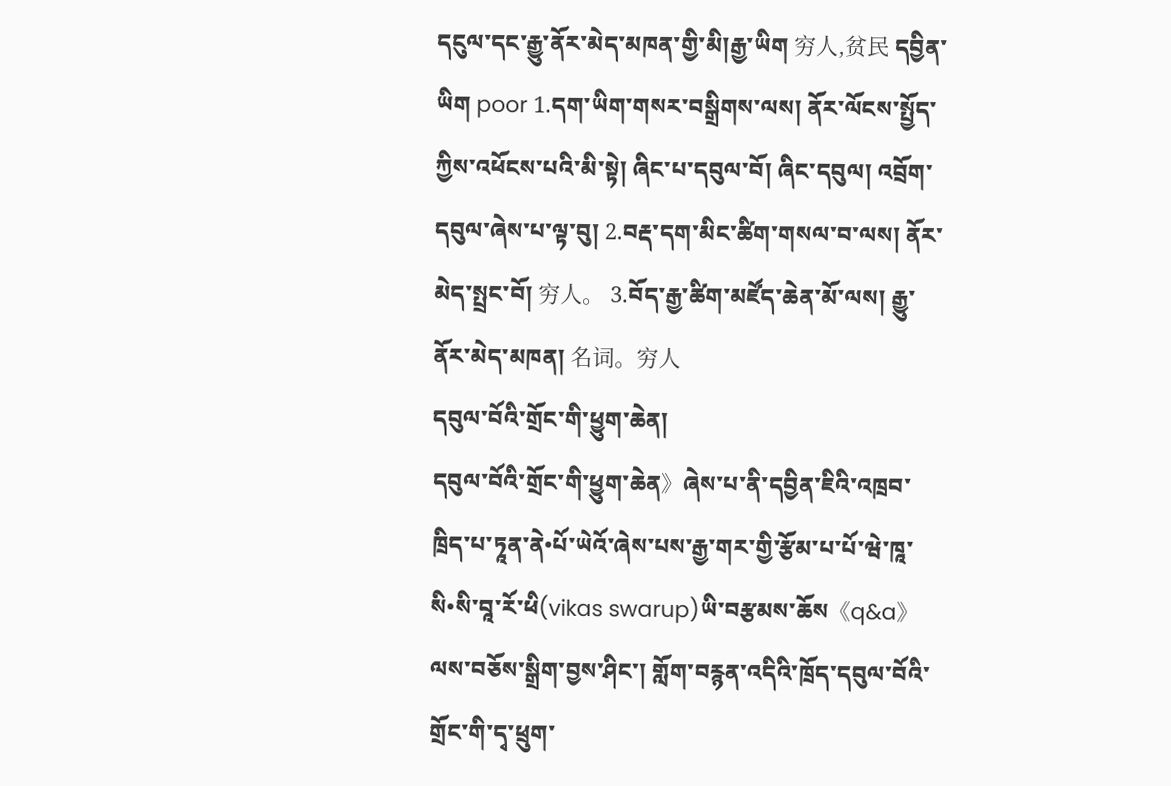དངུལ་དང་རྒྱུ་ནོར་མེད་མཁན་གྱི་མི།རྒྱ་ཡིག 穷人,贫民 དབྱིན་ཡིག poor 1.དག་ཡིག་གསར་བསྒྲིགས་ལས། ནོར་ལོངས་སྤྱོད་ཀྱིས་འཕོངས་པའི་མི་སྟེ། ཞིང་པ་དབུལ་བོ། ཞིང་དབུལ། འབྲོག་དབུལ་ཞེས་པ་ལྟ་བུ། 2.བརྡ་དག་མིང་ཚིག་གསལ་བ་ལས། ནོར་མེད་སྤྲང་བོ། 穷人。 3.བོད་རྒྱ་ཚིག་མཛོད་ཆེན་མོ་ལས། རྒྱུ་ནོར་མེད་མཁན། 名词。穷人
དབུལ་བོའི་གྲོང་གི་ཕྱུག་ཆེན།
དབུལ་བོའི་གྲོང་གི་ཕྱུག་ཆེན》ཞེས་པ་ནི་དབྱིན་ཇིའི་འཁྲབ་ཁྲིད་པ་ཏཱན་ནེ•པོ་ཡེའོ་ཞེས་པས་རྒྱ་གར་གྱི་རྩོམ་པ་པོ་ཝེ་ཁཱ་སི•སི་བཱ་རོ་ཕི(vikas swarup)ཡི་བརྩམས་ཆོས《q&a》ལས་བཅོས་སྒྲིག་བྱས་ཤིང་། གློག་བརྙན་འདིའི་ཁྲོད་དབུལ་བོའི་གྲོང་གི་དྭ་ཕྲུག་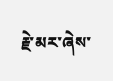རྗེ་མར་ཞེས་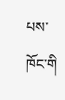པས་ཁོང་གི